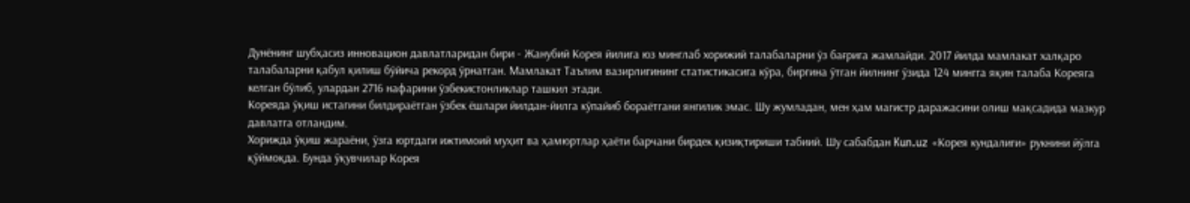Дунёнинг шубҳасиз инновацион давлатларидан бири - Жанубий Корея йилига юз минглаб хорижий талабаларни ўз бағрига жамлайди. 2017 йилда мамлакат халқаро талабаларни қабул қилиш бўйича рекорд ўрнатган. Мамлакат Таълим вазирлигининг статистикасига кўра, биргина ўтган йилнинг ўзида 124 мингга яқин талаба Кореяга келган бўлиб, улардан 2716 нафарини ўзбекистонликлар ташкил этади.
Кореяда ўқиш истагини билдираётган ўзбек ёшлари йилдан-йилга кўпайиб бораётгани янгилик эмас. Шу жумладан, мен ҳам магистр даражасини олиш мақсадида мазкур давлатга отландим.
Хорижда ўқиш жараёни, ўзга юртдаги ижтимоий муҳит ва ҳамюртлар ҳаёти барчани бирдек қизиқтириши табиий. Шу сабабдан Kun.uz «Корея кундалиги» рукнини йўлга қўймоқда. Бунда ўқувчилар Корея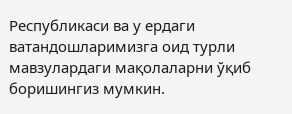Республикаси ва у ердаги ватандошларимизга оид турли мавзулардаги мақолаларни ўқиб боришингиз мумкин.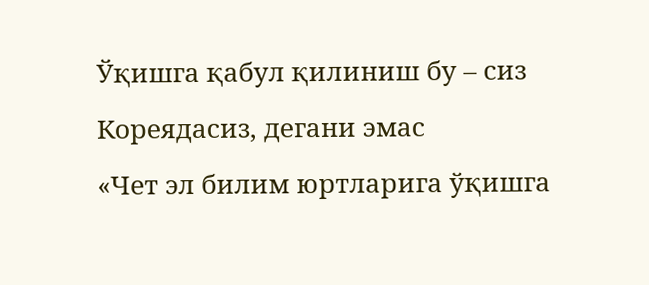Ўқишга қабул қилиниш бу – сиз Кореядасиз, дегани эмас
«Чет эл билим юртларига ўқишга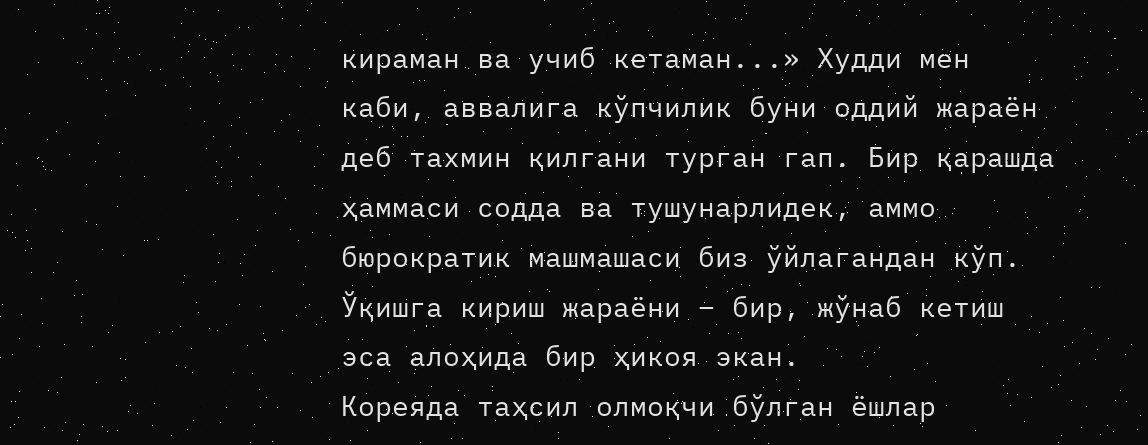кираман ва учиб кетаман...» Худди мен каби, аввалига кўпчилик буни оддий жараён деб тахмин қилгани турган гап. Бир қарашда ҳаммаси содда ва тушунарлидек, аммо бюрократик машмашаси биз ўйлагандан кўп. Ўқишга кириш жараёни – бир, жўнаб кетиш эса алоҳида бир ҳикоя экан.
Кореяда таҳсил олмоқчи бўлган ёшлар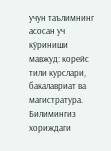учун таълимнинг асосан уч кўриниши мавжуд: корейс тили курслари, бакалавриат ва магистратура. Билимингиз хориждаги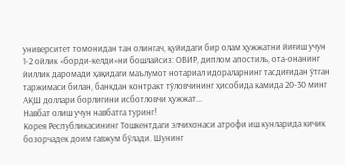университет томонидан тан олингач, қуйидаги бир олам ҳужжатни йиғиш учун 1-2 ойлик «борди-келди»ни бошлайсиз: ОВИР, диплом апостиль, ота-онанинг йиллик даромади ҳақидаги маълумот нотариал идораларнинг тасдиғидан ўтган таржимаси билан, банкдан контракт тўловчининг ҳисобида камида 20-30 минг АҚШ доллари борлигини исботловчи ҳужжат...
Навбат олиш учун навбатга туринг!
Корея Республикасининг Тошкентдаги элчихонаси атрофи иш кунларида кичик бозорчадек доим гавжум бўлади. Шунинг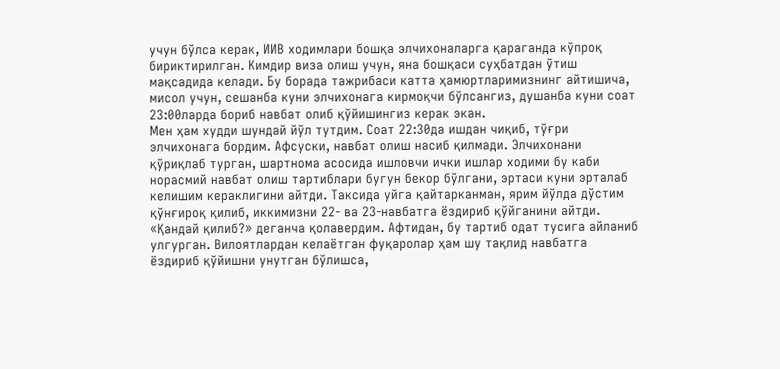учун бўлса керак, ИИВ ходимлари бошқа элчихоналарга қараганда кўпроқ бириктирилган. Кимдир виза олиш учун, яна бошқаси суҳбатдан ўтиш мақсадида келади. Бу борада тажрибаси катта ҳамюртларимизнинг айтишича, мисол учун, сешанба куни элчихонага кирмоқчи бўлсангиз, душанба куни соат 23:00ларда бориб навбат олиб қўйишингиз керак экан.
Мен ҳам худди шундай йўл тутдим. Соат 22:30да ишдан чиқиб, тўғри элчихонага бордим. Афсуски, навбат олиш насиб қилмади. Элчихонани қўриқлаб турган, шартнома асосида ишловчи ички ишлар ходими бу каби норасмий навбат олиш тартиблари бугун бекор бўлгани, эртаси куни эрталаб келишим кераклигини айтди. Таксида уйга қайтарканман, ярим йўлда дўстим қўнғироқ қилиб, иккимизни 22- ва 23-навбатга ёздириб қўйганини айтди. «Қандай қилиб?» деганча қолавердим. Афтидан, бу тартиб одат тусига айланиб улгурган. Вилоятлардан келаётган фуқаролар ҳам шу тақлид навбатга ёздириб қўйишни унутган бўлишса,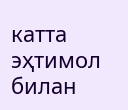катта эҳтимол билан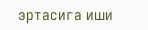эртасига иши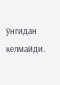ўнгидан келмайди.